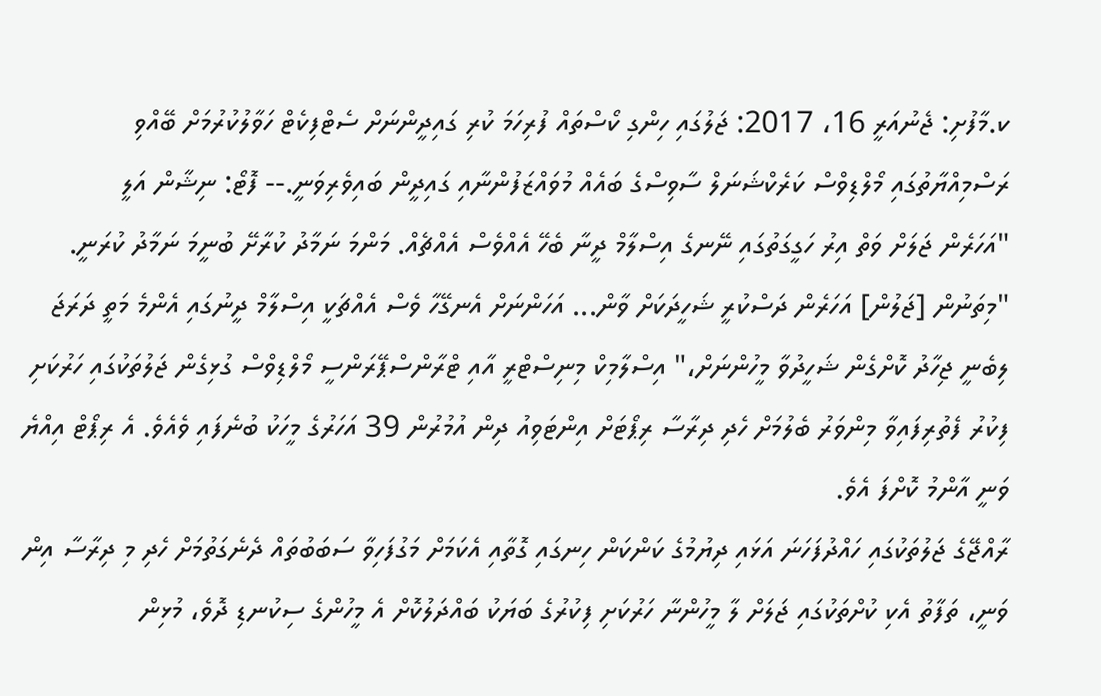ކ.މާފުށި: ޖެނުއަރީ 16، 2017: ޖަލުގައި ހިންގި ކޯސްތައް ފުރިހަމަ ކުރި ގައިދީންނަށް ސެޓްފިކެޓް ހަވާލުކުރުމަށް ބޭއްވި ރަސްމިއްޔާތުގައި މޯލްޑިވްސް ކަރެކްޝަނަލް ސާވިސްގެ ބައެއް މުވައްޒަފުންނާއި ގައިދީން ބައިވެރިވަނީ.-- ފޮޓޯ: ނިޝާން އަލީ
"އަހަރެން ޖަލަށް ވަތް އިރު ހަގީގަތުގައި ނޭނގެ އިސްލާމް ދީނާ ބެހޭ އެއްވެސް އެއްޗެއް. މަންމަ ނަމާދު ކުރާށޭ ބުނީމަ ނަމާދު ކުރަނީ.
"މިތަނުން [ޖަލުން] އަހަރެން ދަސްކުރީ ޝަހީދަކަށް ވާން... އަހަންނަށް އެނގޭހާ ވެސް އެއްޗަކީ އިސްލާމް ދީނުގައި އެންމެ މަތީ ދަރަޖަ ލިބެނީ ޖިހާދު ކޮށްގެން ޝަހީދުވާ މީހުންނަށް،" އިސްލާމިކް މިނިސްޓްރީ އާއި ޓްރާންސްޕޭރަންސީ މޯލްޑިވްސް ގުޅިގެން ޖަލުތަކުގައި ހަރުކަށި ފިކުރު ފެތުރިފައިވާ މިންވަރު ބެލުމަށް ހެދި ދިރާސާ ރިޕޯޓަށް އިންޓަވިއު ދިން އުމުރުން 39 އަހަރުގެ މީހަކު ބުނެފައި ވެއެވެ. އެ ރިޕޯޓް އިއްޔެ ވަނީ އާންމު ކޮށްފަ އެވެ.
ރާއްޖޭގެ ޖަލުތަކުގައި ހައްދުފަހަނަ އަޅައި ދިޔުމުގެ ކަންކަން ހިނގައި ގޮތާއި އެކަމަށް މަގުފަހިވާ ސަބަބުތައް ދެނެގަތުމަށް ހެދި މި ދިރާސާ އިން ވަނީ، ތަފާތު އެކި ކުށްތަކުގައި ޖަލަށް ލާ މީހުންނާ ހަރުކަށި ފިކުރުގެ ބަޔަކު ބައްދަލުކޮށް އެ މީހުންގެ ސިކުނޑި ދޮވެ، މުޅިން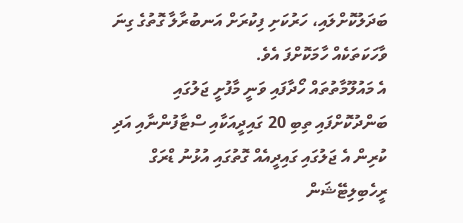ބަދަލުކޮށްލައި، ހަރުކަށި ފިކުރަށް އަނބުރާލާ ގޮތުގެ ގިނަ ވާހަކަތަކެއް ހާމަކޮށްފަ އެވެ.
އެ މައުލޫމާތުތައް ހޯދާފައި ވަނީ މާފުށީ ޖަލުގައި ބަންދުކޮށްފައި ތިބި 20 ގައިދީއަކާއި ސްޓާފުންނާއި އަދި ކުރިން އެ ޖަލުގައި ގައިދީއެއް ގޮތުގައި އުޅުނު ޑްރަގް ރީހެބިލިޓޭޝަން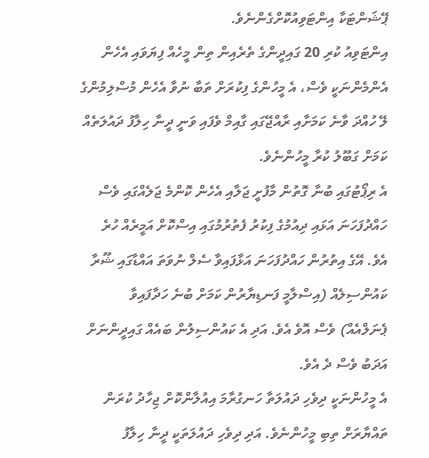ޕޭޝަންޓަކާ އިންޓަވިއުކޮށްގެންނެވެ.
އިންޓަވިއު ކުރި 20 ގައިދީންގެ ތެރެއިން ތިން މީހެއް ފިޔަވައި އެހެން އެންމެންނަކީ ވެސް، އެ މީހުންގެ ފިކުރަށް ތަބާ ނުވާ އެހެން މުސްލިމުންގެ ލޭ ހުއްދަ ވާނެ ކަމަށާއި ރާއްޖޭގައި ގާއިމް ވެފައި ވަނީ ދީނާ ހިލާފު ދައުލަތެއް ކަމަށް ގަބޫލު ކުރާ މީހުންނެވެ.
އެ ރިޕޯޓުގައި ބުނާ ގޮތުން މާފުށީ ޖަލާއި އެހެން ކޮންމެ ޖަލެއްގައި ވެސް ހައްދުފަހަނަ އަޅައި ދިއުމުގެ ފިކުރު ފެތުރުމުގައި އިސްކޮށް އަމީރެއް ހުރެ އެވެ. އޭގެ އިތުރުން ހައްދުފަހަނަ އަޅާފައިވާ ސެލް ނުވަތަ އައްޑާގައި ޝޫރާ ކައުންސިލެއް (އިސްލާމީ ފަނޑިޔާރުން ކަމަށް ބުނެ ހަދާފައިވާ ޕެނަލްއެއް) ވެސް އޮވެ އެވެ. އަދި އެ ކައުންސިލުން ބައެއް ގައިދީންނަށް އަދަބު ވެސް ދެ އެވެ.
އެ މީހުންނަކީ ދިވެހި ދައުލަތާ ހަނގުރާމަ އިއުލާންކޮށް ޖިހާދު ކުރަން ތައްޔާރަށް ތިބި މީހުންނެވެ. އަދި ދިވެހި ދައުލަތަކީ ދީނާ ހިލާފު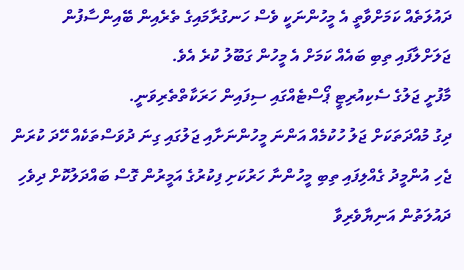ދައުލަތެއް ކަމަށްވާތީ އެ މީހުންނަކީ ވެސް ހަނގުރާމައިގެ ތެރެއިން ބޭއިންސާފުން ޖަލަށްލާފައި ތިބި ބައެއް ކަމަށް އެ މީހުން ގަބޫލު ކުރެ އެވެ.
މާފުށީ ޖަލުގެ ސެކިއުރިޓީ ޕޯސްޓެއްގައި ސިފައިން ހަރަކާތްތެރިވަނީ.
ދިގު މުއްދަތަކަށް ޖަލު ހުކުމެއް އަންނަ މީހުންނަށާއި ޖަލުގައި ގިނަ ދުވަސްތަކެއް ހޭދަ ކުރަން ޖެހި އުންމީދު ގެއްލިފައި ތިބި މީހުންނާ ހަރުކަށި ފިކުރުގެ އަމީރުން ގޮސް ބައްދަލުކޮށް ދިވެހި ދައުލަތުން އަނިޔާވެރިވާ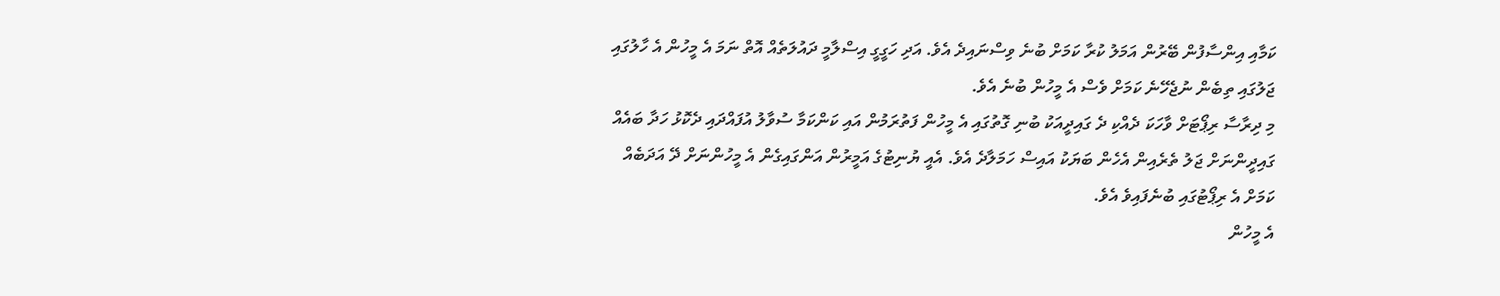ކަމާއި އިންސާފުން ބޭރުން އަމަލު ކުރާ ކަމަށް ބުނެ ވިސްނައިދެ އެވެ. އަދި ހަގީގީ އިސްލާމީ ދައުލަތެއް އޮތް ނަމަ އެ މީހުން އެ ހާލުގައި ޖަލުގައި ތިބެން ނުޖެހޭނެ ކަމަށް ވެސް އެ މީހުން ބުނެ އެވެ.
މި ދިރާސާ ރިޕޯޓަށް ވާހަކަ ދެއްކި ދެ ގައިދީއަކު ބުނި ގޮތުގައި އެ މީހުން ފަތުރަމުން އައި ކަންކަމާ ސުވާލު އުފައްދައި ދެކޮޅު ހަދާ ބައެއް ގައިދީންނަށް ޖަލު ތެރެއިން އެހެން ބަޔަކު އައިސް ހަމަލާދެ އެވެ. އެއީ ޔުނިޓުގެ އަމީރުން އަންގައިގެން އެ މީހުންނަށް ދޭ އަދަބެއް ކަމަށް އެ ރިޕޯޓުގައި ބުނެފައިވެ އެވެ.
އެ މީހުން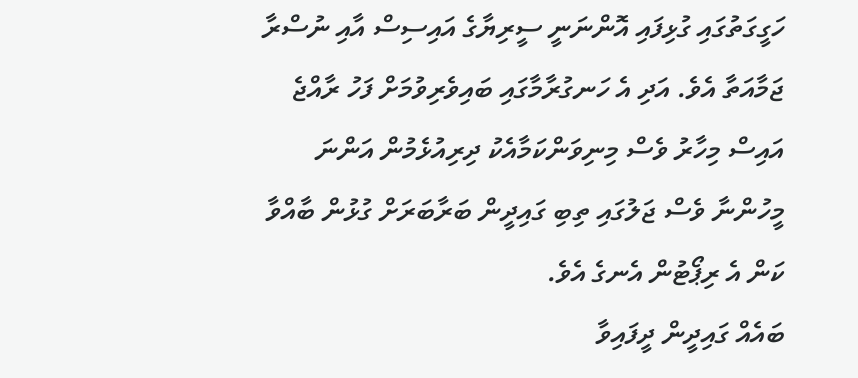ހަގީގަތުގައި ގުޅިފައި އޮންނަނީ ސީރިޔާގެ އައިސިސް އާއި ނުސްރާ ޖަމާއަތާ އެވެ. އަދި އެ ހަނގުރާމާގައި ބައިވެރިވުމަށް ފަހު ރާއްޖެ އައިސް މިހާރު ވެސް މިނިވަންކަމާއެކު ދިރިއުޅެމުން އަންނަ މީހުންނާ ވެސް ޖަލުގައި ތިބި ގައިދީން ބަރާބަރަށް ގުޅުން ބާއްވާ ކަން އެ ރިޕޯޓުން އެނގެ އެވެ.
ބައެއް ގައިދީން ދީފައިވާ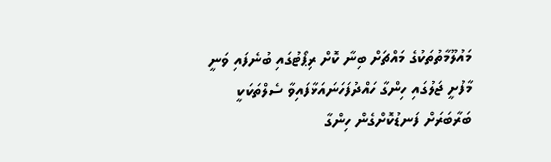މައުލޫމާތުތަކުގެ މައްޗަށް ބިނާ ކޮށް ރިޕޯޓުގައި ބުނެފައި ވަނީ މާފުށީ ޖަލުގައި ހިންގާ ހައްދުފަހަނައަޅާފައިވާ ސެލްތަކަކީ ބަރާބަރަށް ފަނޑުކޮށްގެން ހިންގާ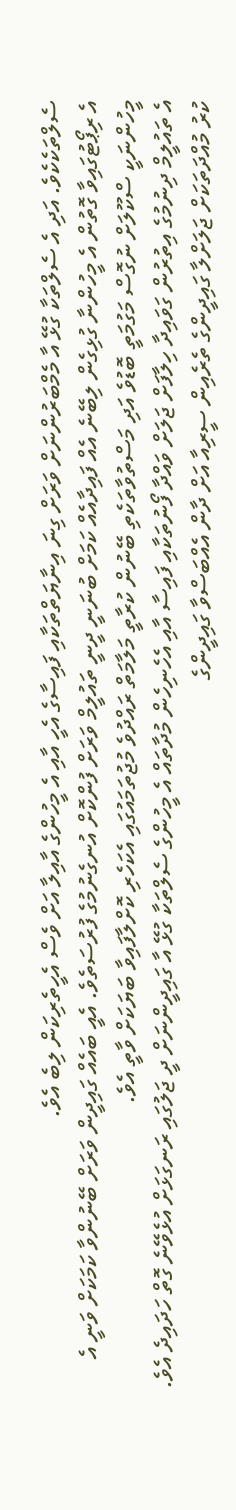ސެލްތަކެކެވެ. އަދި އެ ސެލްތަކާ ގުޅޭ އާ މެމްބަރުންނަށް ވަރަށް ގިނަ އިނާޔަތްތަކާއި ފައިސާގެ އެހީ އާއި އެ މީހުންގެ އާއިލާ އަށް ވެސް އެހީތެރިކަން ލިބެ އެވެ.
އެ ރިޕޯޓުގައިވާ ގޮތުން އެ މީހުންނާ ގުޅިގެން ލިބޭނެ އެއް ފައިދާއެއް ކަމަށް ބުނަނީ ދީނީ ތައުލީމް ވަރަށް ފުންކޮށް އުނގެނުމުގެ ފުރުސަތެވެ. އެއީ ބައެއް ގައިދީން ވަރަށް ބޭނުންވާ ކަމަކަށް ވަނީ އެ މީހުންނަކީ ސްކޫލަށް ނުގޮސް މަގުމަތީ ބޮޑުވެ އަދި މަސްތުވާތަކެތި ބޭނުން ކުރާތީ މަލާމަތް ރައްދުވެ މުޖުތަމައުގައި އެކަހެރި ކޮށްލާފައިވާ ބަޔަކަށް ވާތީ އެވެ.
އެ ތައުލީމް ދިނުމުގެ އިތުރުން ގަވައިދާ ހިލާފަށް ޖަލަށް ވައްދާ ފޯނުތަކާއި ފައިސާ އާއި އެހެނިހެން މުދާތައް އެ މީހުންގެ ސެލްތަކާ ގުޅޭ އާ ގައިދީންނަށް ދީ ޖަލުގައި ރަނގަޅަށް އުޅެވޭނެ ގޮތް ހަދައިދެ އެވެ.
ކުރު މުއްދަތަކަށް ޖަލަށްލާ ގައިދީންގެ ތެރެއިން ސީރިއާ އަށް ދާން އެއްބަސްވާ ގައިދީންގެ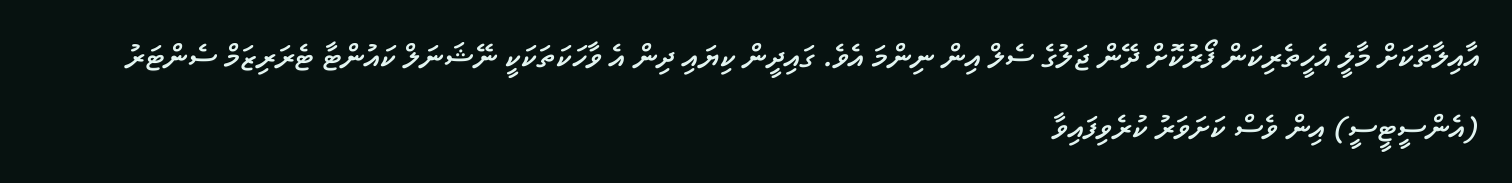އާއިލާތަކަށް މާލީ އެހީތެރިކަން ފޯރުކޮށް ދޭން ޖަލުގެ ސެލް އިން ނިންމަ އެވެ. ގައިދީން ކިޔައި ދިން އެ ވާހަކަތަކަކީ ނޭޝަނަލް ކައުންޓާ ޓެރަރިޒަމް ސެންޓަރު (އެންސީޓީސީ) އިން ވެސް ކަށަވަރު ކުރެވިފައިވާ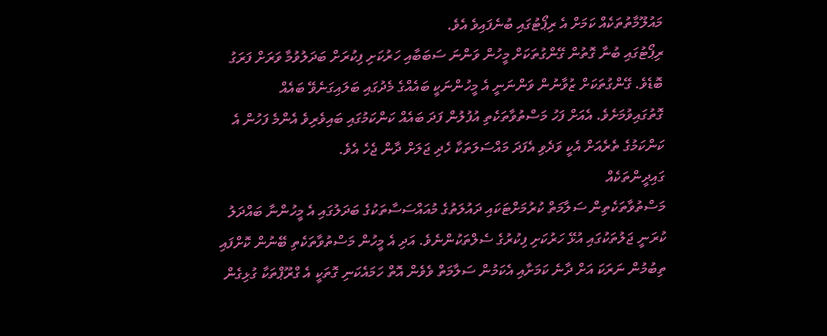މައުލޫމާތުތަކެއް ކަމަށް އެ ރިޕޯޓުގައި ބުނެފައިވެ އެވެ.
ރިޕޯޓުގައި ބުނާ ގޮތުން ގޭންގުތަކަށް މީހުން ވަންނަ ސަބަބާއި ހަރުކަށި ފިކުރަށް ބަދަލުވުމާ ވަރަށް ފަރަގު ބޮޑެވެ. ގޭންގުތަކަށް ޒުވާނުން ވަންނަނީ އެ މީހުންނަކީ ބައެއްގެ މެދުގައި ބަލައިގަނެވޭ ބައެއް ގޮތުގައިވުމަށެވެ. އެއަށް ފަހު މަސްތުވާތަކެތި އުފުލުން ފަދަ ބައެއް ކަންކަމުގައި ބައިވެރިވެ އެންމެ ފަހުން އެ ކަންކަމުގެ ތެރެއަށް އެކީ ވަދެވި އެފަދަ މައްސަލަތަކާ ހެދި ޖަލަށް ދާން ޖެހެ އެވެ.
ގައިދީންތަކެއް
މަސްތުވާތަކެތިން ސަލާމަތް ކުރުމަށްޓަކައި ދައުލަތުގެ މުއައްސަސާތަކުގެ ބަދަލުގައި އެ މީހުންނާ ބައްދަލު ކުރަނީ ޖަލުތަކުގައި އުޅޭ ހަރުކަށި ފިކުރުގެ ސެލްތަކުންނެވެ. އަދި އެ މީހުން މަސްތުވާތަކެތި ބޭނުން ކޮށްފައި ތިބުމުން ނަރަކަ އަށް ދާނެ ކަމަށާއި އެކަމުން ސަލާމަތް ވެވެން އޮތް ހަމައެކަނި ގޮތަކީ އެ ގްރޫޕްތަކާ ގުޅިގެން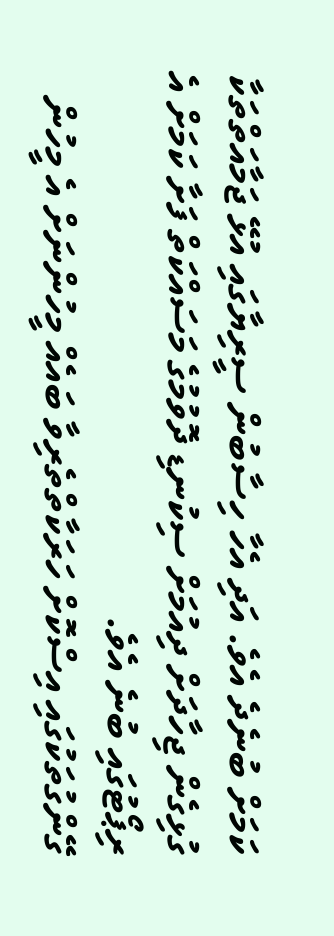ކަމަށް ބުނެދެ އެވެ. އަދި އެހާ ހިސާބުން ސީރިޔާގައި އުޅޭ ޖަމާއަތްތަކާ ގުޅިގެން ޖިހާދަށް ދިއުމަށް ސިކުނޑި ދޮވުމުގެ މަސައްކަތް ފަށާ ކަމަށް އެ ރިޕޯޓުގައި ބުނެ އެވެ.
ގޭންގުތަކުގައި އިސްކޮށް ހަރަކާތްތެރިވާ ބައެއް މީހުންނަށް އެ މީހުން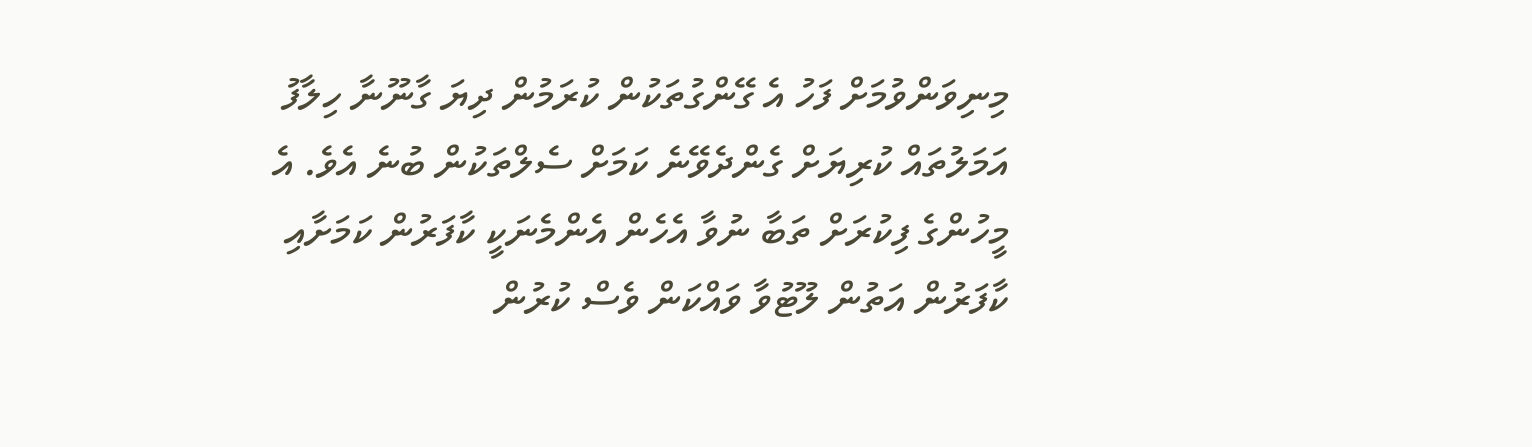މިނިވަންވުމަށް ފަހު އެ ގޭންގުތަކުން ކުރަމުން ދިޔަ ގާނޫނާ ހިލާފު އަމަލުތައް ކުރިޔަށް ގެންދެވޭނެ ކަމަށް ސެލްތަކުން ބުނެ އެވެ. އެ މީހުންގެ ފިކުރަށް ތަބާ ނުވާ އެހެން އެންމެނަކީ ކާފަރުން ކަމަށާއި ކާފަރުން އަތުން ލޫޓުވާ ވައްކަން ވެސް ކުރުން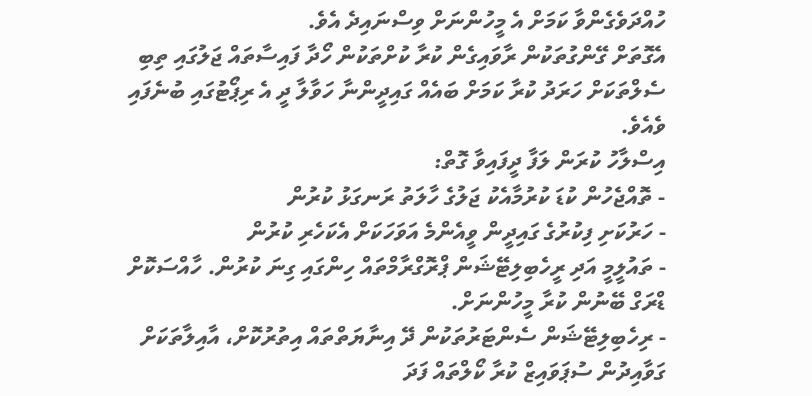ހުއްދަވެގެންވާ ކަމަށް އެ މީހުންނަށް ވިސްނައިދެ އެވެ.
އެގޮތަށް ގޭންގުތަކުން ރާވައިގެން ކުރާ ކުށްތަކުން ހޯދާ ފައިސާތައް ޖަލުގައި ތިބި ސެލްތަކަށް ހަރަދު ކުރާ ކަމަށް ބައެއް ގައިދީންނާ ހަވާލާ ދީ އެ ރިޕޯޓުގައި ބުނެފައި ވެއެވެ.
އިސްލާހު ކުރަން ލަފާ ދީފައިވާ ގޮތް:
- ތޮއްޖެހުން ކުޑަ ކުރުމާއެކު ޖަލުގެ ހާލަތު ރަނގަޅު ކުރުން
- ހަރުކަށި ފިކުރުގެ ގައިދީން ވީއެންމެ އަވަހަކަށް އެކަހެރި ކުރުން
- ތައުލީމީ އަދި ރީހެބިލިޓޭޝަން ޕްރޮގްރާމްތައް ހިންގައި ގިނަ ކުރުން. ހާއްސަކޮށް ޑްރަގް ބޭނުން ކުރާ މީހުންނަށް.
- ރިހެބިލިޓޭޝަން ސެންޓަރުތަކުން ދޭ އިނާޔަތްތައް އިތުރުކޮށް، އާއިލާތަކަށް ގަވާއިދުން ސުޕަވައިޒް ކުރާ ކޯލްތައް ފަދަ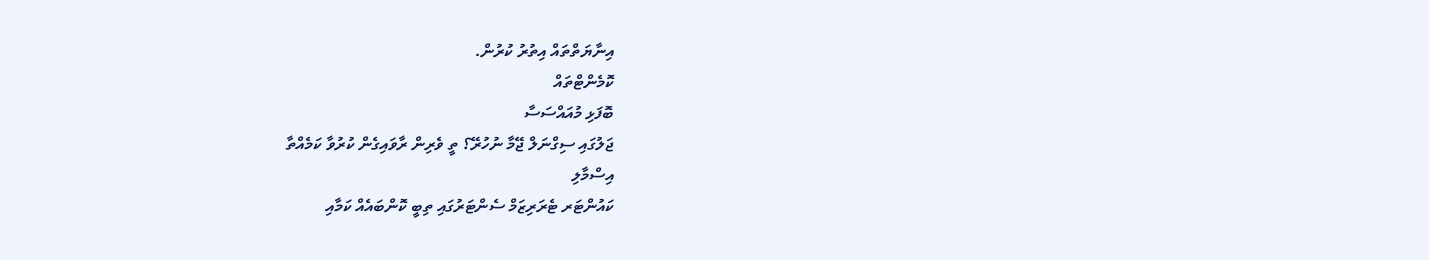އިނާޔަތްތައް އިތުރު ކުރުން.
ކޮމެންޓްތައް
ބޮފަޅި މުއައްސަސާ
ޖަލުގައި ސިގްނަލް ޖޭމާ ނުހުރޭ؟ ތީ ވެރިން ރާވައިގެން ކުރުވާ ކަމެއްތާ
އިސްމާލި
ކައުންޓަރ ޓެރަރިޒަމް ސެންޓަރުގައި ތިބީ ކޮންބައެއް ކަމާއި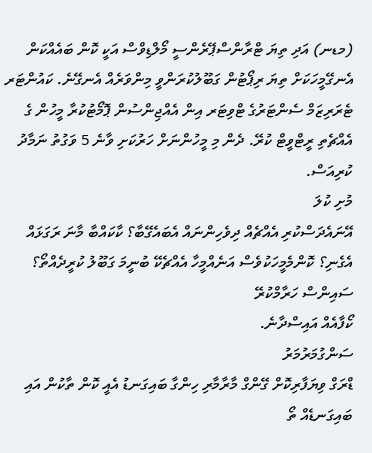(މޑނ) އަދި ތިޔަ ޓްރާންސްޕޭރެންސީ މޯލްޑިވްސް އަކީ ކޮން ބައެއްކަން އެނގޭމީހަކަށް ތިޔަ ރިޕޯޓުން ގަބޫލުކުރަންވީ މިންވަރެއް އެނގޭނެ. ކައުންޓަރ ޓެރަރިޒަމް ސެންޓަރުގެ ޓްވިޓަރ އިން އެއްޖިންސުން ޕޮމޯޓުކުރާ މީހުން ގެ އެއްޗެތި ރީޓްވީޓް ކުރޭ. ދެން މި މީހުންނަށް ހަރުކަށި ވާނެ 5 ވަގުތު ނަމާދު ކުރިއަސް.
މުށި ކުލަ
އޭނައެދަސްކުރި އެއްޗެއް ދިވެހިންނައް އެބައެގޭބާ؟ ކާކައްބާ މާނަ ރަގަޅައް އެގެނި؟ ކޮންމެމީހަކުވެސް އަނެއްމީހާ އެއްޗެކޭ ބުނީމަ ގަބޫލު ކުރީދެއްތޯ؟
ސައިންސް ހަރާމްކުރޭ
ކޯފާއެއް އައިސްދާނެ.
ސަންގުމަރުމަރު
ޑްރަގް ވިޔަފާރިކޮށް ގޭންގް މާރާމާރި ހިންގާ ބައިގަނޑު އެއީ ކޮން ތާކުން އައި ބައިގަނޑެއް ތޯ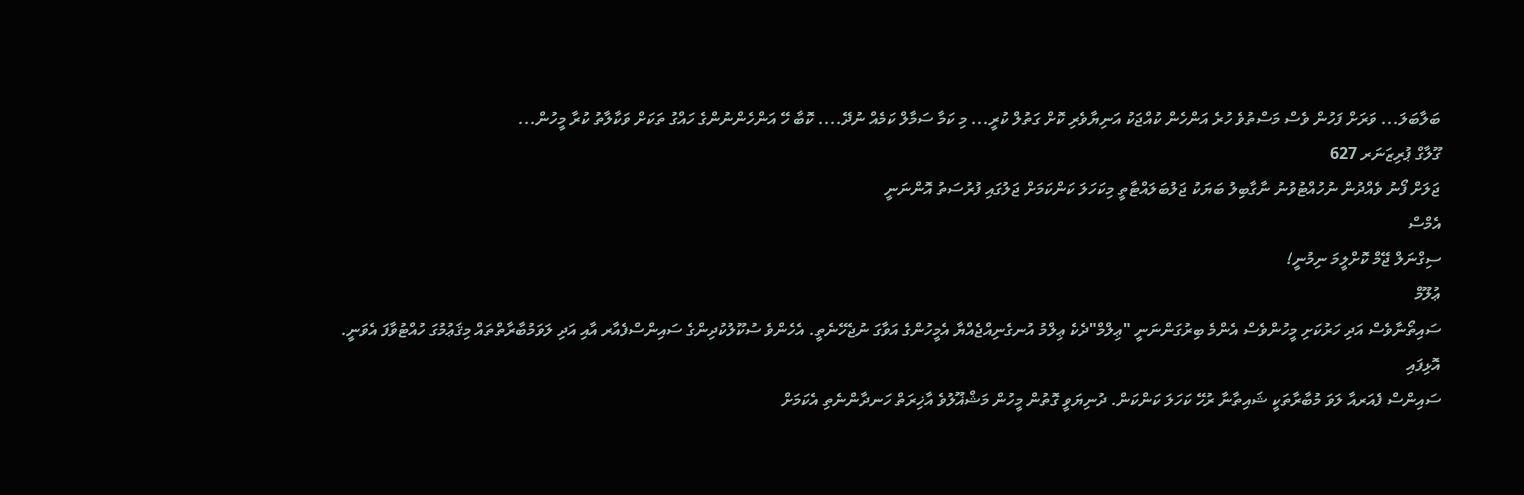ބަލާބަލަ... ވަރަށް ފަހުން ވެސް މަސްތުވެ ހުރެ އަންހެން ކުއްޖަކު އަނިޔާވެރި ކޮށް ގަތުލް ކުރީ... މި ކަމާ ސަމާލް ކަމެއް ނުދޭ.... ކޮބާ ހޭ އަންހެންނުންގެ ހައްގު ތަކަށް ވަކާލާތު ކުރާ މީހުން...
ގޫލާގް ޕުރިޒަނަރ 627
ޖަލަށް ފޯނު ވެއްދުން ނުހުއްޓުވުނު ނާގާބިލު ބަޔަކު ޖަލުބަލައްޓާތީ މިކަހަލަ ކަންކަމަށް ޖަލުގައި ފުރުސަތު އޮންނަނީ
އެމްސް
ސިގްނަލް ޖޭމް ކޮށްލީމަ ނިމުނީ!
ޢުލޫމް
ސައިތޯނާވެސް އަދި ހަރުކަށި މީހުންވެސް އެންމެ ބިރުގަންނަނީ "ޢިލްމް"ދެކެ ޢިލްމު އުނގެނިއްޖެއްޔާ އެމީހުންގެ އަވާގަ ނުޖެހޭނެތީ. އެހެންވެ ސުކޫލުކުދިންގެ ސައިންސްފެއާރ އާއި އަދި ލަވަމުބާރާތްތައް މިޤަޢުމުގަ ހުއްޓުވާފަ އެވަނީ.
އޮޅިފައި
ސައިންސް ފެއަރއާ ލަވަ މުބާރާތަކީ ޝައިތާނާ ރުހޭ ކަހަލަ ކަންކަން. ދުނިޔަވީ ގޮތުން މީހުން މަޝްޣޫލުވެ އާޚިރަތް ހަނދާންނެތި އެކަމަށް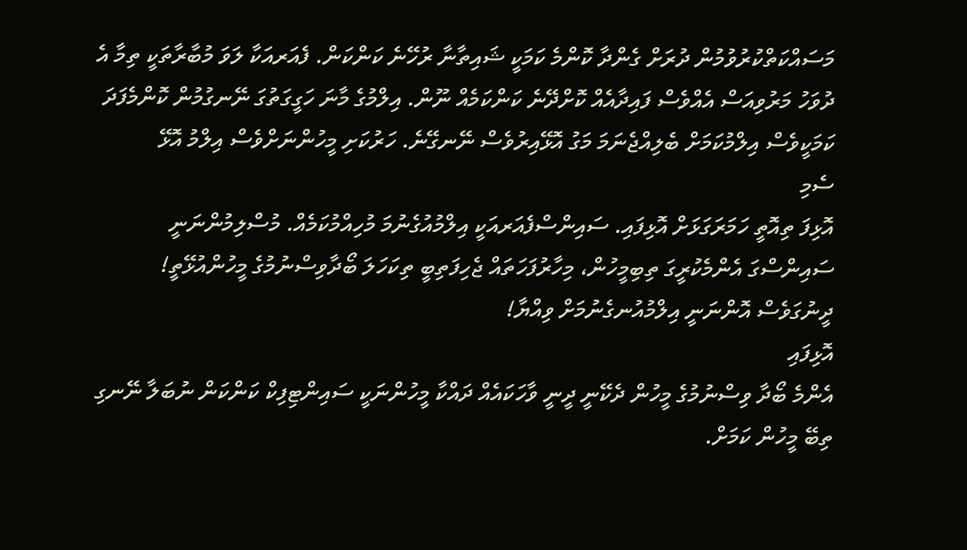މަސައްކަތްކުރުވުމުން ދުރަށް ގެންދާ ކޮންމެ ކަމަކީ ޝައިތާނާ ރުހޭނެ ކަންކަން. ފެއަރއަކާ ލަވަ މުބާރާތަކީ ތިމާ އެ ދުވަހު މަރުވިއަސް އެއްވެސް ފައިދާއެއް ކޮށްދޭނެ ކަންކަމެއް ނޫން. އިލްމުގެ މާނަ ހަގީގަތުގަ ނޭނގުމުން ކޮންމެފަދަ ކަމަކީވެސް އިލްމުކަމަށް ބެލިއްޖެނަމަ މަގު އޮޅޭއިރުވެސް ނޭނގޭނެ. ހަރުކަށި މީހުންނަށްވެސް އިލްމު އޮޅޭ
ސެމި
އޮޅިފަ ތިއޮތީ ހަމަރަގަޅަށް އޮޅިފައި. ސައިންސްފެއަރއަކީ އިލްމުއުގެނުމަ މުހިއްމުކަމެއް. މުސްލިމުންނަނީ ސައިންސްގަ އެންމެކުރީގަ ތިބިމީހުން، މިހާރުފަހަތައް ޖެހިފަތިބީ ތިކަހަލަ ބޯދާވިސްނުމުގެ މީހުންއުޅޭތީ! ދީނުގަވެސް އޮންނަނީ އިލްމުއުނގެނުމަށް ވިއްޔާ!
އޮޅިފައި
އެންމެ ބޯދާ ވިސްނުމުގެ މީހުން ދެކޭނީ ދީނީ ވާހަކައެއް ދައްކާ މީހުންނަކީ ސައިންޓިފިކް ކަންކަން ނުބަލާ ނޭނގި ތިބޭ މީހުން ކަމަށް.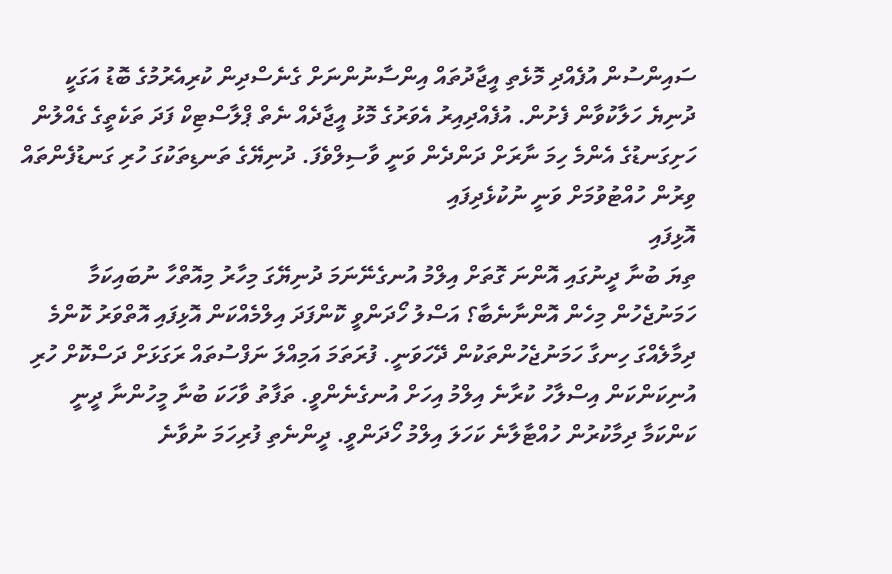ސައިންސުން އުފެއްދި މޮޅެތި އީޖާދުތައް އިންސާނުންނަށް ގެނެސްދިން ކުރިއެރުމުގެ ބޮޑު އަގަކީ ދުނިޔެ ހަލާކުވާން ފެށުން. އުފެއްދިއިރު އެވަރުގެ މޮޅު އީޖާދެއް ނެތް ޕްލާސްޓިކް ފަދަ ތަކެތީގެ ގެއްލުން ހަށިގަނޑުގެ އެންމެ ހިމަ ނާރަށް ދަންދެން ވަނީ ވާސިލްވެފަ. ދުނިޔޭގެ ތަނޑިތަކުގަ ހުރި ގަނޑުފެންތައް ވިރުން ހުއްޓުވުމަށް ވަނީ ނުކުޅެދިފައި
އޮޅިފައި
ތިޔަ ބުނާ ދީނުގައި އޮންނަ ގޮތަށް އިލްމު އުނގެނޭނަމަ ދުނިޔޭގަ މިހާރު މިއޮތްހާ ނުބައިކަމާ ހަމަނުޖެހުން މިހެން އޮންނާނެބާ؟ އަސްލު ހޯދަންވީ ކޮންފަދަ އިލްމެއްކަން އޮޅިފައި އޮތްވަރު ކޮންމެ ދިމާލެއްގަ ހިނގާ ހަމަނުޖެހުންތަކުން ދޭހަވަނީ. ފުރަތަމަ އަމިއްލަ ނަފްސުތައް ރަގަޅަށް ދަސްކޮށް ހުރި އުނިކަންކަން އިސްލާހު ކުރާނެ އިލްމު އިހަށް އުނގެނެންވީ. ތަފާތު ވާހަކަ ބުނާ މީހުންނާ ދީނީ ކަންކަމާ ދިމާކުރުން ހުއްޓާލާނެ ކަހަލަ އިލްމު ހޯދަންވީ. ދީންނެތި ފުރިހަމަ ނުވާނެ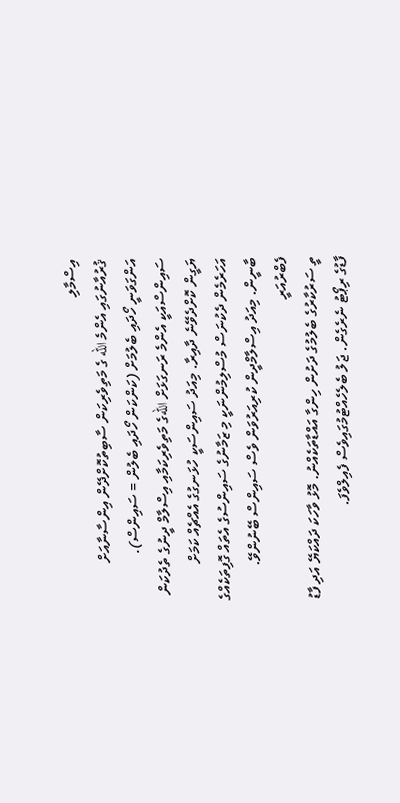އިސްމާލި
ޤުރުއާނުގައި އެންމެ الله ގެ މަތިވެރިކަން ސާބިތުކޮށްދޭން އިންސާނާއަށް އަންގަވަނީ ހޯދައި ބެލުމަށް (ކަންކަން ހޯދައި ބެލުން = ސައިންސް). ސައިންސްއަކީ އެންމެ ރަނގަޅަށް اللهގެ މަތިވެރިކަމާއި އިސްލާމް ދީނުގެ ތެދުކަން ޔަގީން ކޮށްދެވޭނެ ދާއިރާ. މިއަދު ސައިންސަކީ ހުޅަނގުގެ އެއްޗެއް ކަމަށް އަހަރެމެން ދެކުނަސް މުސްލިމުންނަކީ މި ޒަމާނުގެ ސައިންސުގެ އެތައް ގޮފިތަކެއްގެ ބާނީން. މިއަދު އިސްލާމްދީން ކުރިއަރުވަން ވެސް ސައިންސް ބޭނުންވޭ.
ފެބްރުއަރީ
ތީ ސަރުކާރުގެ ބެލުމުގެ ދަށުން ހިންގާ އައްޑާތަކެއްނު. މޮޅު ވާހަކަ ދައްކަޔޭ އަދި ފާޑު ފާޑުގެ ރިޕޯޓު ނެރެގެން. ޖަލު ބެލެހެއްޓުމުގައިވެސް ފެއިލްވެފަ.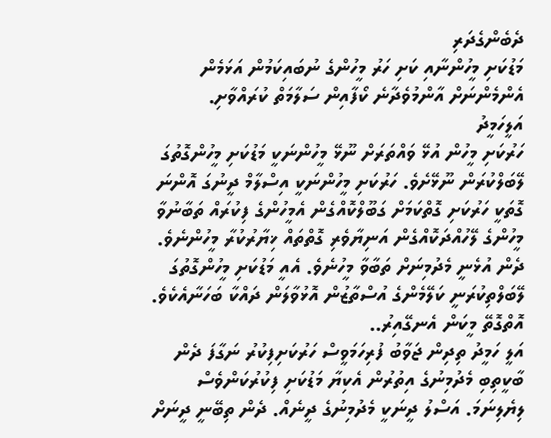ދެބެންގެދަރި
މަޑުކަށި މީހުންނާއި ކަށި ހަރު މީހުންގެ ނުބައިކަމުން އަޅަމެން އެންމެންނަށް އާންމުވެދާނެ ކޯފާއިން ސަލާމަތް ކުރައްވާށި.
އަލީހަމީދު
ހަރުކަށި މީހުން އުޅޭ ވައްތަރަށް ނޫޅޭ މީހުންނަކީ މަޑުކަށި މީހުންގޮތުގަ ލޭބަލްކުރަން ނޫޅޭށެވެ. ހަރުކަށި މީހުންނަކީ އިސްލާމް ދީނުގަ އޮންނަ ގޮތަކީ ހަރުކަށި ގޮތްކަމަށް ގަބޫލްކޮއްގެން އެމީހުންގެ ފިކުރައް ތަބާނުވާ މީހުންގެ ލޭހުއްދަކޮއްގެން އަނިޔާވެރި ގޮތްތައް ޚިޔާރުކުރާ މީހުންނެވެ. ދެން އުޅެނީ މެދުމިނަށް ތަބާވާ މީހުނެވެ. އެއީ މަޑުކަށި މީހުންގޮތުގަ ލޭބަލްތިކުރަނީ ކަލޭމެންގެ އުސްތާޒުން އޮޅުވާލަން ދައްކާ ބަހަނާއެކެވެ.
އޮތްގޮތޭ މީކަން އެނގޭއިރު..
އަލީ ހަމީދު ތިދިން ޖަވާބު ފުރިހަމަވީސް ހަރުކަށިފިކުރު ނަގާފަ ދެން ބާކީތިބި މެދުމިނުގެ އިތުރުން އެކިޔާ މަޑުކަށި ފިކުރުކަންވެސް ލިޔެލިނަމަ. އަސްލު ދީނަކީ މެދުމިނުގެ ދީނެއް. ދެން ތިބޭނީ ދީނަށް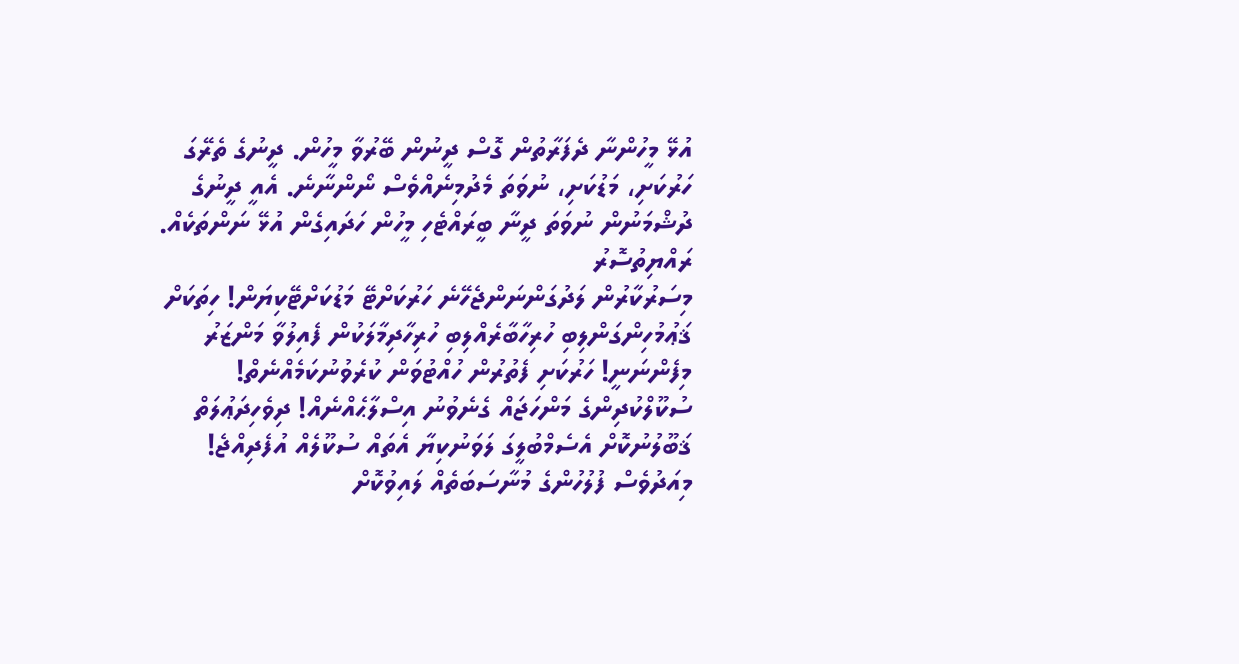އުޅޭ މީހުންނާ ދެފަރާތުން ގޮސް ދީނުން ބޭރުވާ މީހުން. ދީނުގެ ތެރޭގަ ހަރުކަށި، މަޑުކަށި، ނުވަތަ މެދުމިނެއްވެސް ނޯންނާނެ. އެއީ ދީނުގެ ދުޝްމަނުން ނުވަތަ ދީނާ ބީރައްޓެހި މީހުން ހަދައިގެން އުޅޭ ނަންތަކެއް.
ރައްޔިތުސޮރު
މިސަރުކާރުން ލަދުގަންނަންޖެހޭނެ ހަރުކަށްޓޭ މަޑުކަށްޓޭކިޔަން! ހިތަކަށް ޤަޢުމުހިންގަންލިބި ހުރިހާބާރެއްލިބި ހުރިހާދިމާލަކުން ފެއިލުވާ މަންޒަރު މިފެންނަނީ! ހަރުކަށި ފެތުރުން ހުއްޓުވަން ކުރެވުނުކަމެއްނެތް! ސުކޫލްކުދިންގެ މަންހަޖައް ގެނެވުނު އިސްލާޙެއްނެއް! ދިވެހިދަޢުލަތް ޤަބޫލުނުކޮށް އެސެމްބުލީގަ ލަވަނުކިޔާ އެތައް ސުކޫލެއް އުފެދިއްޖެ! މިއަދުވެސް ފުލުހުންގެ މުނާސަބަތެއް ލައިވުކޮށް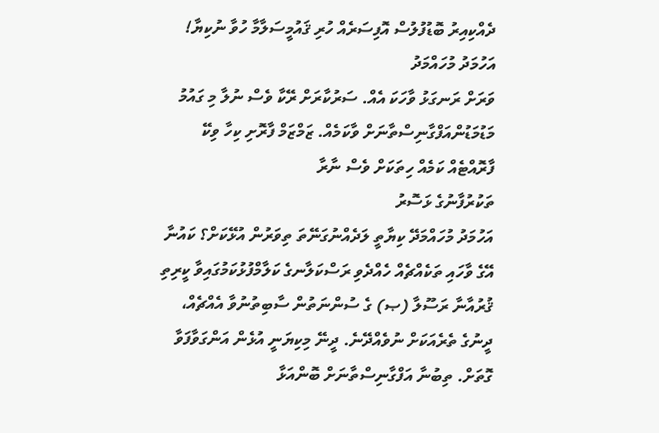ދެއްކިއިރު ބޮޑުފުލުސް އޮފިސަރެއް ހުރި ޤައުމީސަލާމާ ހުވާ ނުކިޔާ!
އަހުމަދު މުހައްމަދު
ވަރަށް ރަނގަޅު ވާހަކަ އެއް. ސަރުކާރަށް ރޭކާ ވެސް ނުލާ މި ގައުމު މަޑުމަޑުންއަފްގާނިސްތާނަށް ވާކަމެއް. ޒަމްޒަމް ފާރޮށި ކިހާ ވިކޭ ފާރޮއްޓެއް ކަމެއް ހިތަކަށް ވެސް ނާރާ
ތަކުރުފާނުގެ ޅަސޮރު
އަހުމަދު މުހައްމަދޭ ކިޔާތީ ލަދެއްނުގަނޭތަ ތިވަރުން އުޅޭކަށް؟ ކައުނާ އޭގެ ވާހައި ތަކެއްޗެއް ހެއްދެވި ރަސްކަލާނގެ ކަލާމްފުޅުކަމުގައިވާ ކީރިތި ޤުރުއާނާ ރަސޫލާ (ޞ) ގެ ސުންނަތުން ސާބިތުނުވާ އެއްޗެއް، ދީނުގެ ތެރެއަކަށް ނުވެއްދޭނެ. ދީނޭ މިކިޔަނީ އުޅެން އަންގަވާފަވާ ގޮތަށް. ތިބުނާ އަފްގާނިސްތާނަށް ބޮންއަޅާ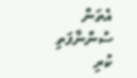އެތަން ސުންނާފަތި ކުރި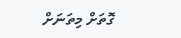ގޮތަށް މިތަނަށް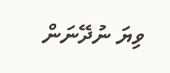ވިޔަ ނުދޭނަން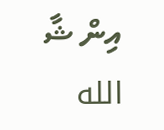އިން ޝާ الله